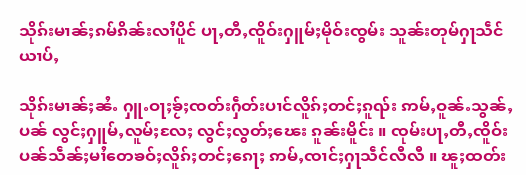သိုၵ်းမၢၼ်ႈၵမ်ၵိၼ်းလၢႆပိူင် ပႃႇတီႇၸိူဝ်းႁူမ်ႈမိုဝ်းၸွမ်း သူၼ်းတုမ်ႁႃသဵင်ယၢပ်ႇ

သိုၵ်းမၢၼ်ႈၼႆႉ ႁူႉဝႃႈၶႂ်ႈၸတ်းႁဵတ်းပၢင်လိူၵ်ႈတင်ႈၵူၺ်း ဢမ်ႇဝူၼ်ႉသွၼ်ႇပၼ် လွင်ႈႁူမ်ႇလူမ်ႈလႄႈ လွင်ႈလွတ်ႈၽေး ၵူၼ်းမိူင်း ။ ၸုမ်းပႃႇတီႇၸိူဝ်းပၼ်သဵၼ်ႈမၢႆတေၶဝ်ႈလိူၵ်ႈတင်ႈၵေႃႈ ဢမ်ႇၸၢင်ႈႁႃသဵင်လီလီ ။ ၽူႈထတ်း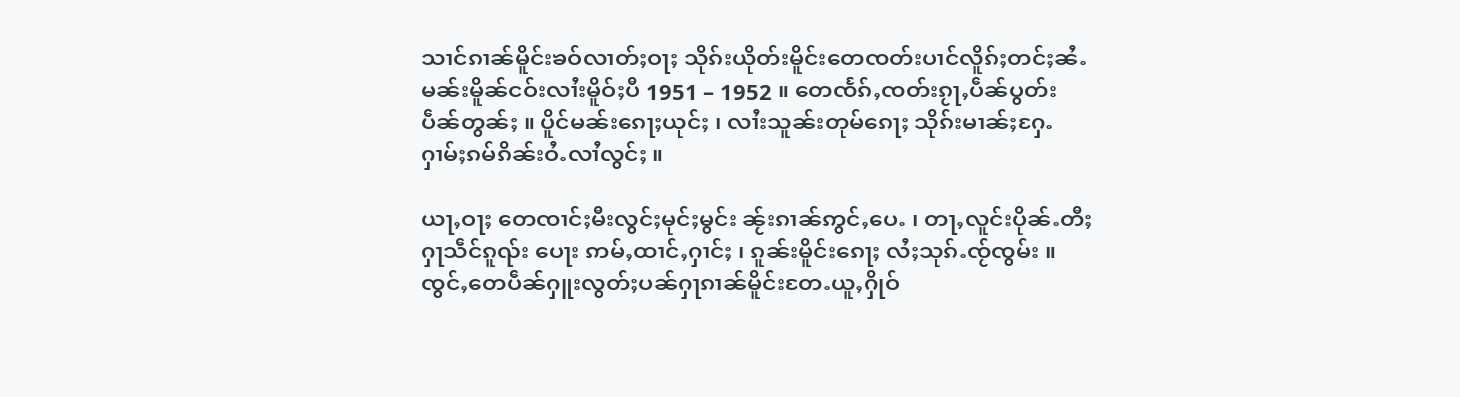သၢင်ၵၢၼ်မိူင်းၶဝ်လၢတ်ႈဝႃႈ သိုၵ်းယိုတ်းမိူင်းတေၸတ်းပၢင်လိူၵ်ႈတင်ႈၼႆႉ မၼ်းမိူၼ်ငဝ်းလၢႆးမိူဝ်ႈပီ 1951 – 1952 ။ တေၸႅၵ်ႇၸတ်းၵႂႃႇပဵၼ်ပွတ်းပဵၼ်တွၼ်ႈ ။ ပိူင်မၼ်းၵေႃႈယုင်ႈ ၊ လၢႆးသူၼ်းတုမ်ၵေႃႈ သိုၵ်းမၢၼ်ႈႁႄႉႁၢမ်ႈၵမ်ၵိၼ်းဝႆႉလၢႆလွင်ႈ ။

ယႃႇဝႃႈ တေၸၢင်ႈမီးလွင်ႈမုင်ႈမွင်း ၼႂ်းၵၢၼ်ဢွင်ႇပေႉ ၊ တႃႇလူင်းပိုၼ်ႉတီႈႁႃသဵင်ၵူၺ်း ပေႃး ဢမ်ႇထၢင်ႇႁၢင်ႈ ၊ ၵူၼ်းမိူင်းၵေႃႈ လႆႈသုၵ်ႉၸႂ်ၸွမ်း ။ ၸွင်ႇတေပဵၼ်ႁူးလွတ်ႈပၼ်ႁႃၵၢၼ်မိူင်းတႄႉယူႇႁိုဝ်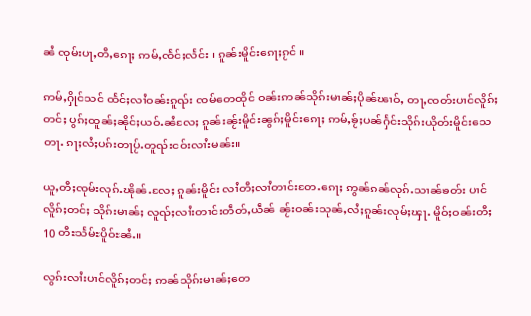ၼႆ ၸုမ်းပႃႇတီႇၵေႃႈ ဢမ်ႇၸႅင်ႈလႅင်း ၊ ၵူၼ်းမိူင်းၵေႃႈၵႂင် ။

ဢမ်ႇႁိုင်သင် ထႅင်ႈလၢႆဝၼ်းၵူၺ်း ၸမ်တေထိုင် ဝၼ်းဢၼ်သိုၵ်းမၢၼ်ႈပိုၼ်ၽၢဝ်ႇ တႃႇၸတ်းပၢင်လိူၵ်ႈတင်ႈ ပွၵ်ႈထူၼ်ႈၼိုင်ႈယဝ်ႉၼႆလႄႈ ၵူၼ်းၼႂ်းမိူင်းၼွၵ်ႈမိူင်းၵေႃႈ ဢမ်ႇၶႂ်ႈပၼ်ႁႅင်းသိုၵ်းယိုတ်းမိူင်းသေတႃႉ ၵႃႈလႆႈပၵ်းတႃပႂ်ႉတူၺ်းငဝ်းလၢႆးမၼ်း။

ယူႇတီႈၸုမ်းလုၵ်ႉၽိုၼ်ႉလႄႈ ၵူၼ်းမိူင်း လၢႆတီႈလၢႆတၢင်းတႄႉၵေႃႈ ဢွၼ်ၵၼ်လုၵ်ႉသၢၼ်ၶတ်း ပၢင်လိူၵ်ႈတင်ႈ သိုၵ်းမၢၼ်ႈ လူၺ်ႈလၢႆးတၢင်းတဵတ်ႇယဵၼ် ၼႂ်းဝၼ်းသုၼ်ႇလႆႈၵူၼ်းလုမ်ႈၾႃႉ မိူဝ်ႈဝၼ်းတီႈ 10 တီႊသႅမ်ႊပိူဝ်ႊၼႆႉ။

လွၵ်းလၢႆးပၢင်လိူၵ်ႈတင်ႈ ဢၼ်သိုၵ်းမၢၼ်ႈတေ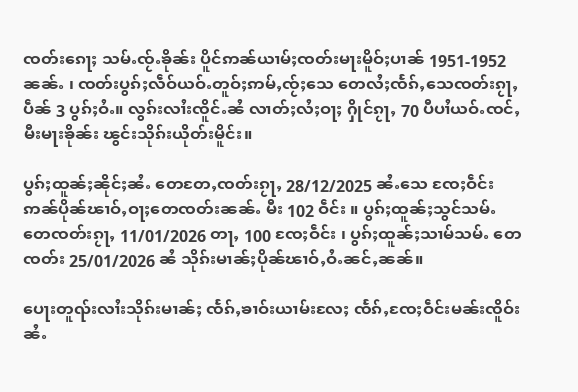ၸတ်းၵေႃႈ သမ်ႉၸႂ်ႉၶိုၼ်း ပိူင်ဢၼ်ယၢမ်ႈၸတ်းမႃးမိူဝ်ႈပၢၼ် 1951-1952 ၼၼ်ႉ ၊ ၸတ်းပွၵ်ႈလဵဝ်ယဝ်ႉတူဝ်ႈဢမ်ႇၸႂ်ႈသေ တေလႆႈၸႅၵ်ႇသေၸတ်းၵႂႃႇ ပဵၼ် 3 ပွၵ်ႈဝႆႉ။ လွၵ်းလၢႆးၸိူင်ႉၼႆ လၢတ်ႈလႆႈဝႃႈ ႁိုင်ၵႂႃႇ 70 ပီပၢႆယဝ်ႉၸင်ႇမီးမႃးၶိုၼ်း ၽွင်းသိုၵ်းယိုတ်းမိူင်း။

ပွၵ်ႈထူၼ်ႈၼိုင်ႈၼႆႉ တေတႄႇၸတ်းၵႂႃႇ 28/12/2025 ၼႆႉသေ ၸႄႈဝဵင်းဢၼ်ပိုၼ်ၽၢဝ်ႇဝႃႈတေၸတ်းၼၼ်ႉ မီး 102 ဝဵင်း ။ ပွၵ်ႈထူၼ်ႈသွင်သမ်ႉ တေၸတ်းၵႂႃႇ 11/01/2026 တႃႇ 100 ၸႄႈဝဵင်း ၊ ပွၵ်ႈထူၼ်ႈသၢမ်သမ်ႉ တေၸတ်း 25/01/2026 ၼႆ သိုၵ်းမၢၼ်ႈပိုၼ်ၽၢဝ်ႇဝႆႉၼင်ႇၼၼ်။

ပေႃးတူၺ်းလၢႆးသိုၵ်းမၢၼ်ႈ ၸႅၵ်ႇၶၢဝ်းယၢမ်းလႄႈ ၸႅၵ်ႇၸႄႈဝဵင်းမၼ်းၸိူဝ်းၼႆႉ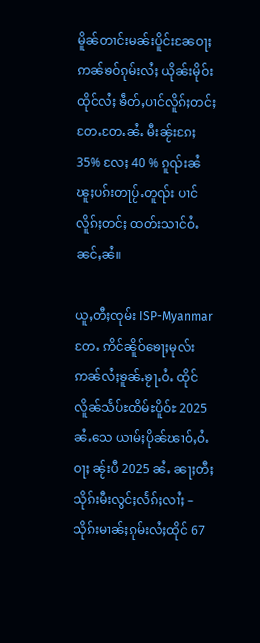မိူၼ်တၢင်းမၼ်းပိူင်းၼႄဝႃႈ ဢၼ်ၶဝ်ၵုမ်းလႆႈ ယိုၼ်းမိုဝ်းထိုင်လႆႈ ၶဵတ်ႇပၢင်လိူၵ်ႈတင်ႈတႄႉတႄႉၼႆႉ မီးၼႂ်းၵႄႈ 35% လႄႈ 40 % ၵူၺ်းၼႆ ၽူႈပၵ်းတႃပႂ်ႉတူၺ်း ပၢင်လိူၵ်ႈတင်ႈ ထတ်းသၢင်ဝႆႉၼင်ႇၼႆ။

ယူႇတီႈၸုမ်း ISP-Myanmar တႄႉ ဢိင်ၼိူဝ်ၶေႃႈမုလ်းဢၼ်လႆႈၶူၼ်ႉၶႂႃႉဝႆႉ ထိုင် လိူၼ်သႅပ်ႊထိမ်ႊပိူဝ်ႊ 2025 ၼႆႉသေ ယၢမ်ႈပိုၼ်ၽၢဝ်ႇဝႆႉဝႃႈ ၼႂ်းပီ 2025 ၼႆႉ ၼႃႈတီႈသိုၵ်းမီးလွင်ႈလႅၵ်ႈလၢႆႈ – သိုၵ်းမၢၼ်ႈၵုမ်းလႆႈထိုင် 67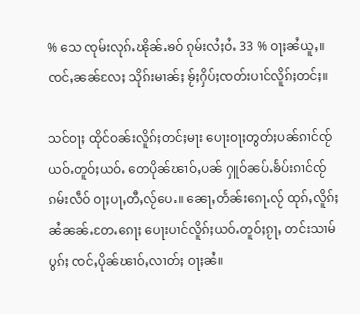% သေ ၸုမ်းလုၵ်ႉၽိုၼ်ႉၶဝ် ၵုမ်းလႆႈဝႆႉ 33 % ဝႃႈၼႆယူႇ။ ၸင်ႇၼၼ်လႄႈ သိုၵ်းမၢၼ်ႈ ၶႂ်ႈႁိပ်ႈၸတ်းပၢင်လိူၵ်ႈတင်ႈ။

သင်ဝႃႈ ထိုင်ဝၼ်းလိူၵ်ႈတင်ႈမႃး ပေႃးဝႃႈတွတ်ႈပၼ်ၵၢင်ၸႂ်ယဝ်ႉတူဝ်ႈယဝ်ႉ တေပိုၼ်ၽၢဝ်ႇပၼ် ႁူဝ်ၼပ်ႉၶႅပ်းၵၢင်ၸႂ်ၵမ်းလဵဝ် ဝႃႈပႃႇတီႇလႂ်ပေႉ။ ၼေႃႇတႅၼ်းၵေႃႉလႂ် ထုၵ်ႇလိူၵ်ႈၼႆၼၼ်ႉတႄႉၵေႃႈ ပေႃးပၢင်လိူၵ်ႈယဝ်ႉတူဝ်ႈၵႂႃႇ တင်းသၢမ်ပွၵ်ႈ ၸင်ႇပိုၼ်ၽၢဝ်ႇလၢတ်ႈ ဝႃႈၼႆ။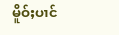မိူဝ်ႈပၢင်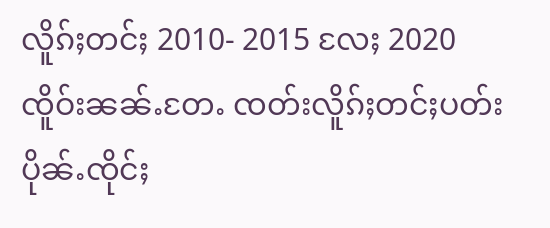လိူၵ်ႈတင်ႈ 2010- 2015 လႄႈ 2020 ၸိူဝ်းၼၼ်ႉတႄႉ ၸတ်းလိူၵ်ႈတင်ႈပတ်းပိုၼ်ႉၸိုင်ႈ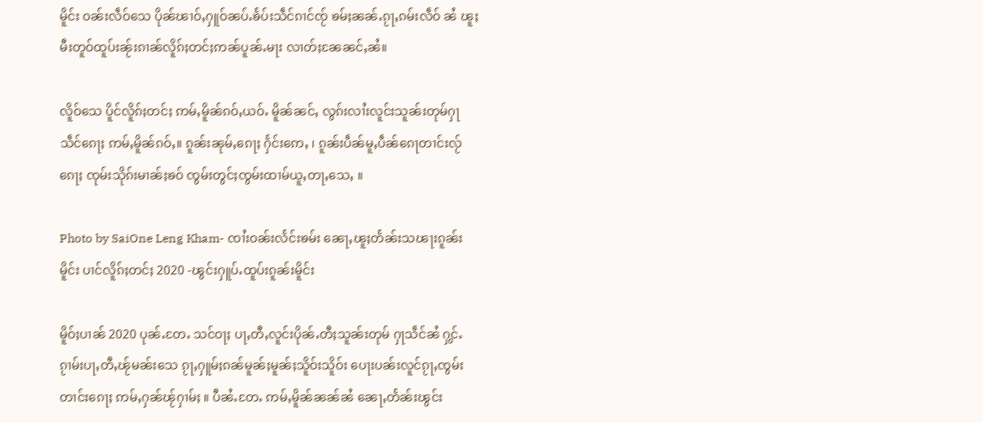မိူင်း ဝၼ်းလဵဝ်သေ ပိုၼ်ၽၢဝ်ႇႁူဝ်ၼပ်ႉၶႅပ်းသဵင်ၵၢင်ၸႂ် ၶမ်ႈၼၼ်ႉၵႂႃႇၵမ်းလဵဝ် ၼႆ ၽူႈမီးတူဝ်ထူပ်းၼႂ်းၵၢၼ်လိူၵ်ႈတင်ႈဢၼ်ပူၼ်ႉမႃး လၢတ်ႈၼႄၼင်ႇၼႆ။

လိူဝ်သေ ပိူင်လိူၵ်ႈတင်ႈ ဢမ်ႇမိူၼ်ၵဝ်ႇယဝ်ႉ မိူၼ်ၼင်ႇ လွၵ်းလၢႆးလူင်းသူၼ်းတုမ်ႁႃသဵင်ၵေႃႈ ဢမ်ႇမိူၼ်ၵဝ်ႇ။ ၵူၼ်းၼုမ်ႇၵေႃႈ ႁႅင်းဢေႇ ၊ ၵူၼ်းပဵၼ်မူႇပဵၼ်ၵေႃတၢင်းလႂ်ၵေႃႈ ၸုမ်းသိုၵ်းမၢၼ်ႈၶဝ် ၸွမ်းတွင်ႈၸွမ်းထၢမ်ယူႇတႃႇသေႇ ။

Photo by SaiOne Leng Kham- ၸၢႆးဝၼ်းလႅင်းၶမ်း ၼေႃႇၽူႈတႅၼ်းသၽႃးၵူၼ်းမိူင်း ပၢင်လိူၵ်ႈတင်ႈ 2020 -ၽွင်းႁူပ်ႉထူပ်းၵူၼ်းမိူင်း

မိူဝ်ႈပၢၼ် 2020 ပုၼ်ႉတႄႉ သင်ဝႃႈ ပႃႇတီႇလူင်းပိုၼ်ႉတီႈသူၼ်းတုမ် ႁႃသဵင်ၼႆ ႁွင်ႉၵႂၢမ်းပႃႇတီႇၽႂ်မၼ်းသေ ၵႂႃႇႁူမ်ႈၵၼ်မူၼ်ႈမူၼ်ႈသိူဝ်းသိူဝ်း ပေႃးပၼ်းလူင်ၵႂႃႇၸွမ်းတၢင်းၵေႃႈ ဢမ်ႇႁၼ်ၽႂ်ႁၢမ်ႈ ။ ပီၼႆႉတႄႉ ဢမ်ႇမိူၼ်ၼၼ်ၼႆ ၼေႃႇတႅၼ်းၽွင်း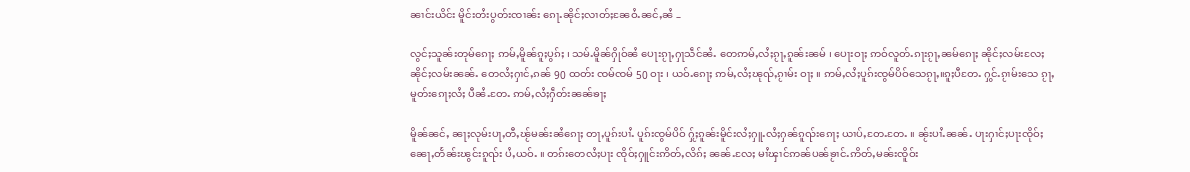ၼၢင်းယိင်း မိူင်းတႆးပွတ်းၸၢၼ်း ၵေႃႉၼိုင်ႈလၢတ်ႈၼႄဝႆႉၼင်ႇၼႆ –

လွင်ႈသူၼ်းတုမ်ၵေႃႈ ဢမ်ႇမိူၼ်ၵူႈပွၵ်ႈ ၊ သမ်ႉမိူၼ်ႁိုဝ်ၼႆ ပေႃးၵႂႃႇႁႃသဵင်ၼႆႉ တေဢမ်ႇလႆႈၵႂႃႇၵူၼ်းၼမ် ၊ ပေႃးဝႃႈ ဢဝ်လူတ်ႉၵႃးၵႂႃႇၼမ်ၵေႃႈ ၼိုင်ႈလမ်းလႄႈၼိုင်ႈလမ်းၼၼ်ႉ တေလႆႈႁၢင်ႇၵၼ် 90 ထတ်း ၸမ်ၸမ် 50 ဝႃး ၊ ယဝ်ႉၵေႃႈ ဢမ်ႇလႆႈၽုၺ်ႇၵႂၢမ်း ဝႃႈ ။ ဢမ်ႇလႆႈပူၵ်းၸွမ်ပိဝ်သေၵႂႃႇ။ၵူႈပီတႄႉ ႁွင်ႉၵႂၢမ်းသေ ၵႂႃႇမူတ်းၵေႃႈလႆႈ ပီၼႆႉတႄႉ ဢမ်ႇလႆႈႁဵတ်းၼၼ်ၶႃႈ

မိူၼ်ၼင်ႇ ၼႃႈလုမ်းပႃႇတီႇၽႂ်မၼ်းၼႆၵေႃႈ တႃႇပူၵ်းပၢႆႉ ပူၵ်းၸွမ်ပိဝ် ႁႂ်ႈၵူၼ်းမိူင်းလႆႈႁူႉလႆႈႁၼ်ၵူၺ်းၵေႃႈ ယၢပ်ႇတႄႉတႄႉ ။ ၼႂ်းပၢႆႉၼၼ်ႉ ပႃးႁၢင်ႈပႃးၸိုဝ်ႈ ၼေႃႇတႅၼ်းၽွင်းၵူၺ်း ပႆႇယဝ်ႉ ။ တၵ်းတေလႆႈပႃး ၸိုဝ်ႈႁူင်းဢိတ်ႇလိၵ်ႈ ၼၼ်ႉလႄႈ မၢႆၾၢင်ဢၼ်ပၼ်ၶႂၢင်ႉဢိတ်ႇမၼ်းၸိူဝ်း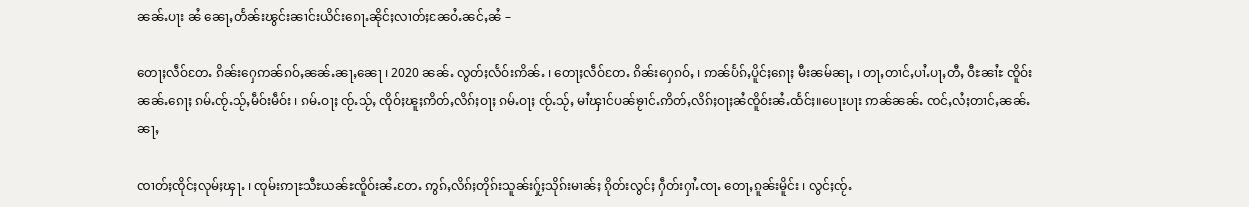ၼၼ်ႉပႃး ၼႆ ၼေႃႇတႅၼ်းၽွင်းၼၢင်းယိင်းၵေႃႉၼိုင်ႈလၢတ်ႈၼႄဝႆႉၼင်ႇၼႆ –

တေႃႈလဵဝ်တႄႉ ၵိၼ်းႁေဢၼ်ၵဝ်ႇၼၼ်ႉၼႃႇၼေႃ ၊ 2020 ၼၼ်ႉ လွတ်ႈလႅဝ်းဢိၼ်ႉ ၊ တေႃႈလဵဝ်တႄႉ ၵိၼ်းႁေၵဝ်ႇ ၊ ဢၼ်ပႅၵ်ႇပိူင်ႈၵေႃႈ မီးၼမ်ၼႃႇ ၊ တႃႇတၢင်ႇပၢႆႉပႃႇတီႇ ဝီႊၼၢႆႊ ၸိူဝ်းၼၼ်ႉၵေႃႈ ၵမ်ႉၸႂ်ႉသႂ်ႇမဵဝ်းမဵဝ်း ၊ ၵမ်ႉဝႃႈ ၸႂ်ႉသႂ်ႇ ၸိုဝ်ႈၽူႈဢိတ်ႇလိၵ်ႈဝႃႈ ၵမ်ႉဝႃႈ ၸႂ်ႉသႂ်ႇ မၢႆၾၢင်ပၼ်ၶႂၢင်ႉဢိတ်ႇလိၵ်ႈဝႃႈၼႆၸိူဝ်းၼႆႉထႅင်ႈ။ပေႃးပႃး ဢၼ်ၼၼ်ႉ ၸင်ႇလႆႈတၢင်ႇၼၼ်ႉၼႃႇ

ၸၢတ်ႈၸိုင်ႈလုမ်ႈၾႃႉ ၊ ၸုမ်းဢႃႊသီႊယၼ်ႊၸိူဝ်းၼႆႉတႄႉ ဢွၵ်ႇလိၵ်ႈတိုၵ်းသူၼ်းႁႂ်ႈသိုၵ်းမၢၼ်ႈ ၵိုတ်းလွင်ႈ ႁဵတ်းႁၢႆႉၸႃႉ တေႃႇၵူၼ်းမိူင်း ၊ လွင်ႈၸႂ်ႉ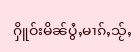ႁိူဝ်းမိၼ်ပွႆႇမၢၵ်ႇသႂ်ႇ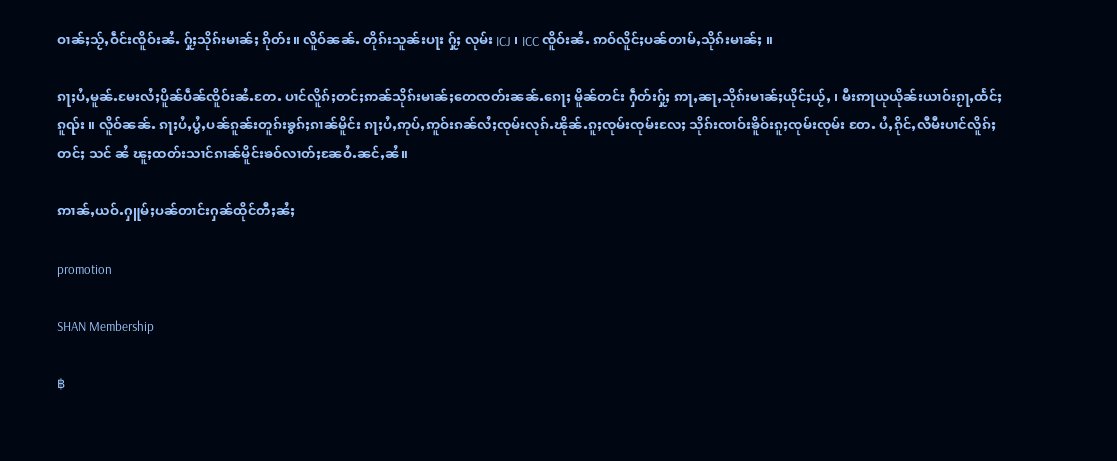ဝၢၼ်ႈသႂ်ႇဝဵင်းၸိူဝ်းၼႆႉ ႁႂ်ႈသိုၵ်းမၢၼ်ႈ ၵိုတ်း။ လိူဝ်ၼၼ်ႉ တိုၵ်းသူၼ်းပႃး ႁႂ်ႈ လုမ်း ICJ ၊ ICC ၸိူဝ်းၼႆႉ ဢဝ်လိူင်ႈပၼ်တၢမ်ႇသိုၵ်းမၢၼ်ႈ ။

ၵႃႈပႆႇမူၼ်ႉမႄးလႆႈပိူၼ်ပဵၼ်ၸိူဝ်းၼႆႉတႄႉ ပၢင်လိူၵ်ႈတင်ႈဢၼ်သိုၵ်းမၢၼ်ႈတေၸတ်းၼၼ်ႉၵေႃႈ မိူၼ်တင်း ႁဵတ်းႁႂ်ႈ ဢႃႇၼႃႇသိုၵ်းမၢၼ်ႈယိုင်ႈယႂ်ႇ ၊ မီးဢႃယုယိုၼ်းယၢဝ်းၵႂႃႇထႅင်ႈၵူၺ်း ။ လိူဝ်ၼၼ်ႉ ၵႃႈပႆႇပွႆႇပၼ်ၵူၼ်းတူၵ်းၶွၵ်ႈၵၢၼ်မိူင်း ၵႃႈပႆႇဢုပ်ႇဢူဝ်းၵၼ်လႆႈၸုမ်းလုၵ်ႉၽိုၼ်ႉၵူႈၸုမ်းၸုမ်းလႄႈ သိုၵ်းၸၢဝ်းၶိူဝ်းၵူႈၸုမ်းၸုမ်း တႄႉ ပႆႇၵိုင်ႇလီမီးပၢင်လိူၵ်ႈတင်ႈ သင် ၼႆ ၽူႈထတ်းသၢင်ၵၢၼ်မိူင်းၶဝ်လၢတ်ႈၼႄဝႆႉၼင်ႇၼႆ။

ဢၢၼ်ႇယဝ်ႉႁူမ်ႈပၼ်တၢင်းႁၼ်ထိုင်တီႈၼႆႈ

promotion

SHAN Membership

฿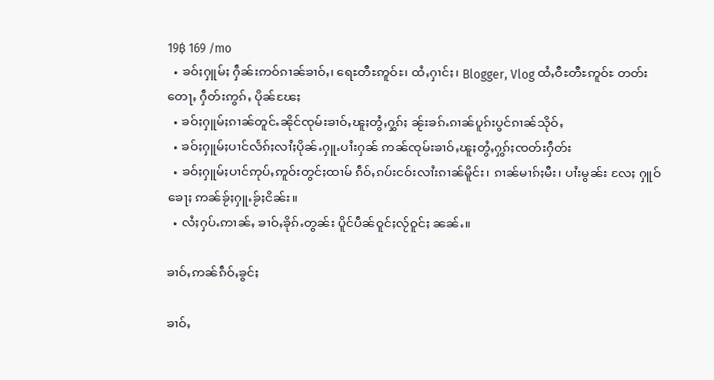19฿ 169 /mo
  • ၶဝ်ႈႁူမ်ႈ ႁဵၼ်းဢဝ်ၵၢၼ်ၶၢဝ်ႇ၊ ရေႊတီႊဢူဝ်ႊ၊ ထႆႇႁၢင်ႈ၊ Blogger, Vlog ထႆႇဝီႊတီႊဢူဝ်ႊ တတ်းတေႃႇ ႁဵတ်းဢွၵ်ႇ ပိုၼ်ၽႄႈ
  • ၶဝ်ႈႁူမ်ႈၵၢၼ်တူင်ႉၼိုင်ၸုမ်းၶၢဝ်ႇၽူႈတွႆႇႁွၵ်ႈ ၼႂ်းၶၵ်ႉၵၢၼ်ပူၵ်းပွင်ၵၢၼ်သိုဝ်ႇ
  • ၶဝ်ႈႁူမ်ႈပၢင်လႅၵ်ႈလၢႆႈပိုၼ်ႉႁူႉပၢႆးႁၼ် ဢၼ်ၸုမ်းၶၢဝ်ႇၽူႈတွႆႇႁွၵ်ႈၸတ်းႁဵတ်း
  • ၶဝ်ႈႁူမ်ႈပၢင်ဢုပ်ႇဢူဝ်းတွင်ႈထၢမ် ၵဵဝ်ႇၵပ်းငဝ်းလၢႆးၵၢၼ်မိူင်း၊ ၵၢၼ်မၢၵ်ႈမီး၊ ပၢႆးမွၼ်း လႄႈ ႁူဝ်ၶေႃႈ ဢၼ်ၶႂ်ႈႁူႉၶႂ်ႈငိၼ်း။
  • လႆႈႁပ်ႉဢၢၼ်ႇ ၶၢဝ်ႇၶိုၵ်ႉတွၼ်း ပိူင်ပဵၼ်ဝူင်ႈလႂ်ဝူင်ႈ ၼၼ်ႉ။

ၶၢဝ်ႇဢၼ်ၵဵဝ်ႇၶွင်ႈ

ၶၢဝ်ႇ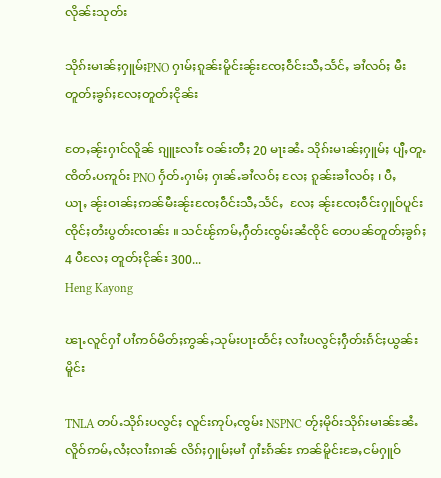လိုၼ်းသုတ်း

သိုၵ်းမၢၼ်ႈႁူမ်ႈPNO ႁၢမ်ႈၵူၼ်းမိူင်းၼႂ်းၸႄႈဝဵင်းသီႇသႅင်ႇ ၶၢႆလဝ်ႈ မီးတူတ်ႈၶွၵ်ႈလႄႈတူတ်ႈငိုၼ်း

တႄႇၼႂ်းႁၢင်လိူၼ် ၵျူႊလၢႆႊ ဝၼ်းတီႈ 20 မႃးၼႆႉ သိုၵ်းမၢၼ်ႈႁူမ်ႈ ပျီႇတူႉၸိတ်ႉပဢူဝ်း PNO ႁႅတ်ႉႁၢမ်ႈ ႁၢၼ်ႉၶၢႆလဝ်ႈ လႄႈ ၵူၼ်းၶၢႆလဝ်ႈ ၊ ပီႇယႃႇ ၼႂ်းဝၢၼ်ႈဢၼ်မီးၼႂ်းၸႄႈဝဵင်းသီႇသႅင်ႇ  လႄႈ ၼႂ်းၸႄႈဝဵင်းႁူဝ်ပူင်း ၸိုင်ႈတႆးပွတ်းၸၢၼ်း ။ သင်ၽႂ်ဢမ်ႇႁဵတ်းၸွမ်းၼႆၸိုင် တေပၼ်တူတ်ႈၶွၵ်ႈ 4 ပီလႄႈ တူတ်ႈငိုၼ်း 300...
Heng Kayong

ၽႃႉလူင်ႁၢႆ ပၢႆဢဝ်မိတ်ႈဢွၼ်ႇသုမ်းပႃးထႅင်ႈ လၢႆးပလွင်ႈႁဵတ်းၵႅင်ႈယွၼ်းမိူင်း

TNLA တပ်ႉသိုၵ်းပလွင်ႈ လူင်းဢုပ်ႇၸွမ်း NSPNC တႂ်ႈမိုဝ်းသိုၵ်းမၢၼ်ႊၼႆႉ လိူဝ်ဢမ်ႇလႆႈလၢႆးၵၢၼ် လိၵ်ႈႁူမ်ႈမၢႆ ႁၢႆႊၵႅၼ်ႊ ဢၼ်မိူင်းၶႄႇငမ်ႁူဝ်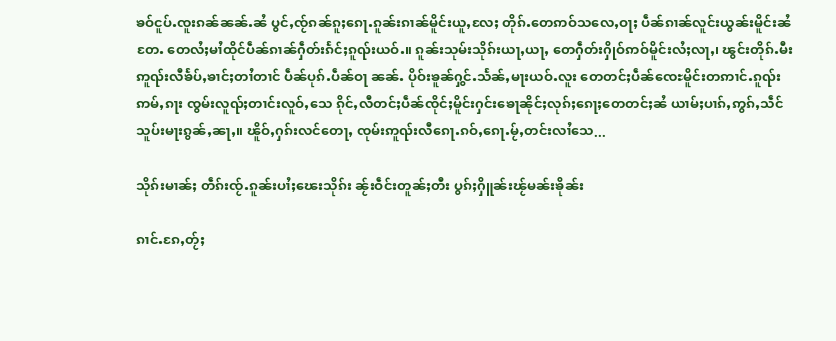ၶဝ်ငူပ်ႉၸူးၵၼ်ၼၼ်ႉၼႆ ပွင်ႇၸႂ်ၵၼ်ၵူႈၵေႃႉၵူၼ်းၵၢၼ်မိူင်းယူႇလႄႈ တိုၵ်ႉတေဢဝ်သလေႇဝႃႈ ပဵၼ်ၵၢၼ်လူင်းယွၼ်းမိူင်းၼႆတႄႉ တေလႆႈမၢႆထိုင်ပဵၼ်ၵၢၼ်ႁဵတ်းၵႅင်ႈၵူၺ်းယဝ်ႉ။ ၵူၼ်းသုမ်းသိုၵ်းယႃႇယႃႇ တေႁဵတ်းႁိုဝ်ဢဝ်မိူင်းလႆႈလႃႇ၊ ၽွင်းတိုၵ်ႉမီးဢူၺ်းလီၶႅပ်ႇၶၢင်ႈတၢႆတၢင် ပဵၼ်ပုၵ်ႉပဵၼ်ဝႃ ၼၼ်ႉ ပိုဝ်းၶူၼ်ႁွင်ႉသႅၼ်ႇမႃးယဝ်ႉလူး တေတင်ႈပဵၼ်ၸေႊမိူင်းတဢၢင်ႉၵူၺ်းဢမ်ႇၵႃး ၸွမ်းလူၺ်ႈတၢင်းလူဝ်ႇသေ ၵိုင်ႇလီတင်ႈပဵၼ်ၸိုင်ႈမိူင်းႁင်းၶေႃၼိုင်ႈလုၵ်ႈၵေႃႈတေတင်ႈၼႆ ယၢမ်ႈပၢၵ်ႇဢွၵ်ႇသဵင်သူပ်းမႃးၵွၼ်ႇၼႃႇ။ ၽိူဝ်ႇႁၵ်းလင်တေႃႇ ၸုမ်းဢူၺ်းလီၵေႃႉၵဝ်ႇၵေႃႉမႂ်ႇတင်းလၢႆသေ...

သိုၵ်းမၢၼ်ႈ တဵၵ်းၸႂ်ႉၵူၼ်းပၢႆႈၽေးသိုၵ်း ၼႂ်းဝဵင်းတူၼ်ႈတီး ပွၵ်ႈႁိူၼ်းၽႂ်မၼ်းၶိုၼ်း

ၵၢင်ႉၵႄႇတႂ်ႈ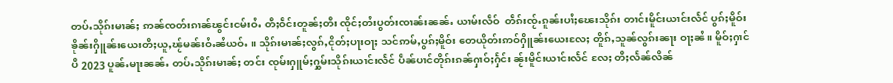တပ်ႉသိုၵ်းမၢၼ်ႈ ဢၼ်ၸတ်းၵၢၼ်ၽွင်းငမ်းဝႆႉ တီႈဝဵင်းတူၼ်ႈတီး ၸိုင်ႈတႆးပွတ်းၸၢၼ်းၼၼ်ႉ ယၢမ်းလဵဝ်  တဵၵ်းၸႂ်ႉၵူၼ်းပၢႆႈၽေးသိုၵ်း တၢင်းမိူင်းယၢင်းလႅင် ပွၵ်ႈမိူဝ်းၶိုၼ်းႁိူၼ်းယေးတီႈယူႇၽႂ်မၼ်းဝႆႉၼႆယဝ်ႉ ။ သိုၵ်းမၢၼ်ႈလွၵ်ႇငိုတ်ႈပႃးဝႃႈ သင်ဢမ်ႇပွၵ်ႈမိူဝ်း တေယိုတ်းဢဝ်ႁိူၼ်းယေးလႄႈ တိူၵ်ႇသူၼ်လွၵ်းၼႃး ဝႃႈၼႆ။ မိူဝ်ႈႁၢင်ပီ 2023 ပူၼ်ႉမႃးၼၼ်ႉ တပ်ႉသိုၵ်းမၢၼ်ႈ တင်း ၸုမ်းႁူမ်ႈႁွမ်းသိုၵ်းယၢင်းလႅင် ပဵၼ်ပၢင်တိုၵ်းၵၼ်ႁၢဝ်ႈႁႅင်း ၼႂ်းမိူင်းယၢင်းလႅင် လႄႈ တီႈလႅၼ်လိၼ်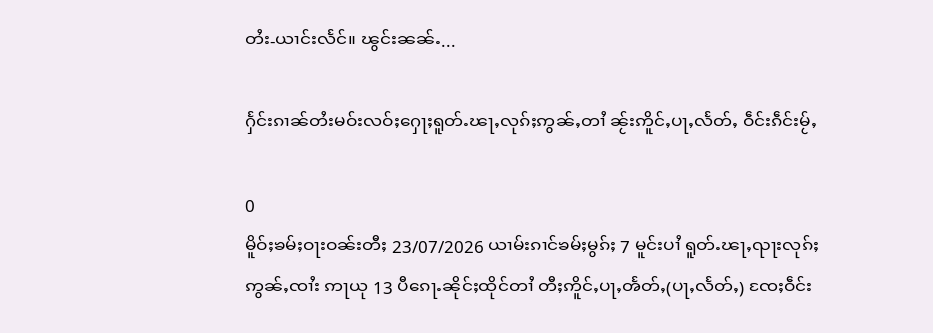တႆး-ယၢင်းလႅင်။ ၽွင်းၼၼ်ႉ...

ႁႅင်းၵၢၼ်တႆးမဝ်းလဝ်ႈႁေႃႈရူတ်ႉၽႃႇလုၵ်ႈဢွၼ်ႇတၢႆ ၼႂ်းဢိူင်ႇပႃႇလႅတ်ႇ ဝဵင်းၵဵင်းမႂ်ႇ

0
မိူဝ်ႈၶမ်ႈဝႃးဝၼ်းတီႈ 23/07/2026 ယၢမ်းၵၢင်ၶမ်ႈမွၵ်ႈ 7 မူင်းပၢႆ ရူတ်ႉၽႃႇၺႃးလုၵ်ႈဢွၼ်ႇၸၢႆး ဢႃယု 13 ပီၵေႃႉၼိုင်ႈထိုင်တၢႆ တီႈဢိူင်ႇပႃႇၻႅတ်ႇ(ပႃႇလႅတ်ႇ) ၸႄႈဝဵင်း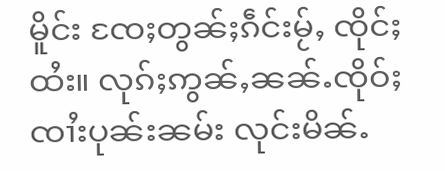မိူင်း ၸႄႈတွၼ်ႈၵဵင်းမႂ်ႇ ၸိုင်ႈထႆး။ လုၵ်ႈဢွၼ်ႇၼၼ်ႉၸိုဝ်ႈ ၸၢႆးပုၼ်းၼမ်း လုင်းမိၼ်ႉ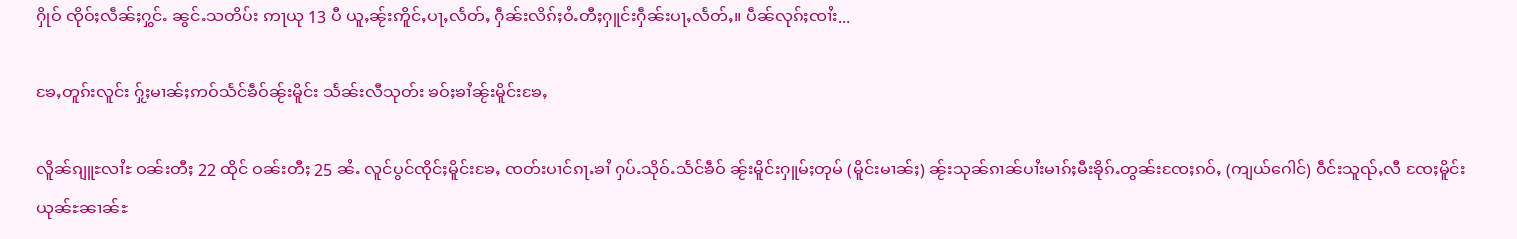ႁိုဝ် ၸိုဝ်ႈလဵၼ်ႈႁွင်ႉ ၼွင်ႉသတိပ်း ဢႃယု 13 ပီ ယူႇၼႂ်းဢိူင်ႇပႃႇလႅတ်ႇ ႁဵၼ်းလိၵ်ႈဝႆႉတီႈႁူင်းႁဵၼ်းပႃႇလႅတ်ႇ။ ပဵၼ်လုၵ်ႈၸၢႆး...

ၶႄႇတူၵ်းလူင်း ႁႂ်ႈမၢၼ်ႈဢဝ်သႅင်ၶဵဝ်ၼႂ်းမိူင်း သႅၼ်းလီသုတ်း ၶဝ်ႈၶၢႆၼႂ်းမိူင်းၶႄႇ

လိူၼ်ၵျူႊလၢႆႊ ဝၼ်းတီႈ 22 ထိုင် ဝၼ်းတီႈ 25 ၼႆႉ လူင်ပွင်ၸိုင်ႈမိူင်းၶႄႇ ၸတ်းပၢင်ၵႃႉၶၢႆ ႁပ်ႉသိုဝ်ႉသႅင်ၶဵဝ် ၼႂ်းမိူင်းႁူမ်ႈတုမ် (မိူင်းမၢၼ်ႈ) ၼႂ်းသုၼ်ၵၢၼ်ပၢႆးမၢၵ်ႈမီးၶိုၵ်ႉတွၼ်းၸႄႈၵဝ်ႇ (ကျယ်‌ဂေါင်) ဝဵင်းသူၺ်ႇလီ ၸႄႈမိူင်းယုၼ်ႊၼၢၼ်ႊ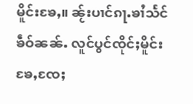မိူင်းၶႄႇ။ ၼႂ်းပၢင်ၵႃႉၶၢႆသႅင်ၶဵဝ်ၼၼ်ႉ လူင်ပွင်ၸိုင်ႈမိူင်းၶႄႇၸႄႈ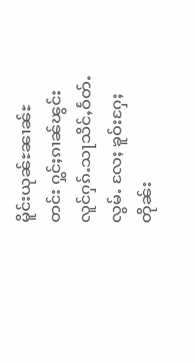မိူင်းယုၼ်ႊၼၢၼ်ႊ တင်း ႁွင်ႈၵၢၼ်ၽွင်းလူင်ႁၵ်ႉသႃသိင်ႇဝႅတ်ႉလွမ်ႉ လႄႈ ၶူဝ်းႁႄႈတိုၼ်း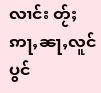လၢင်း တႂ်ႈဢႃႇၼႃႇလူင်ပွင်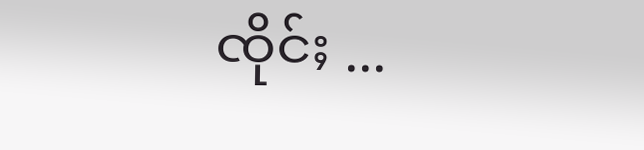ၸိုင်ႈ ...